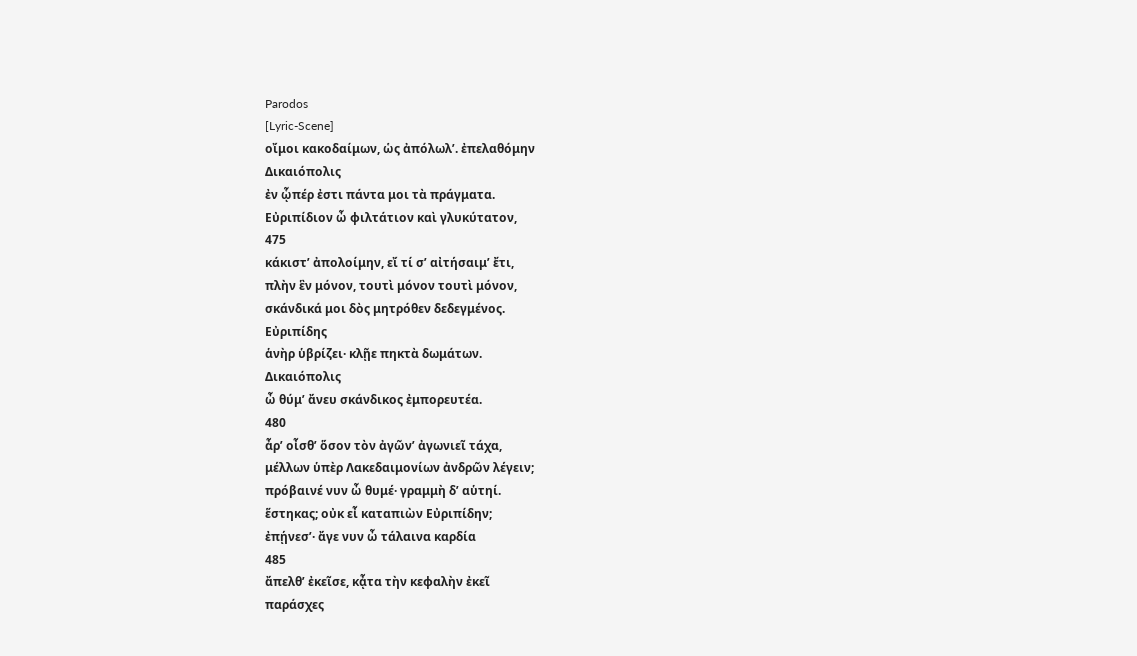Parodos
[Lyric-Scene]
οἴμοι κακοδαίμων, ὡς ἀπόλωλʼ. ἐπελαθόμην
Δικαιόπολις
ἐν ᾧπέρ ἐστι πάντα μοι τὰ πράγματα.
Εὐριπίδιον ὦ φιλτάτιον καὶ γλυκύτατον,
475
κάκιστʼ ἀπολοίμην, εἴ τί σʼ αἰτήσαιμʼ ἔτι,
πλὴν ἓν μόνον, τουτὶ μόνον τουτὶ μόνον,
σκάνδικά μοι δὸς μητρόθεν δεδεγμένος.
Εὐριπίδης
ἁνὴρ ὑβρίζει· κλῇε πηκτὰ δωμάτων.
Δικαιόπολις
ὦ θύμʼ ἄνευ σκάνδικος ἐμπορευτέα.
480
ἆρʼ οἶσθʼ ὅσον τὸν ἀγῶνʼ ἀγωνιεῖ τάχα,
μέλλων ὑπὲρ Λακεδαιμονίων ἀνδρῶν λέγειν;
πρόβαινέ νυν ὦ θυμέ· γραμμὴ δʼ αὑτηί.
ἕστηκας; οὐκ εἶ καταπιὼν Εὐριπίδην;
ἐπῄνεσʼ· ἄγε νυν ὦ τάλαινα καρδία
485
ἄπελθʼ ἐκεῖσε, κᾆτα τὴν κεφαλὴν ἐκεῖ
παράσχες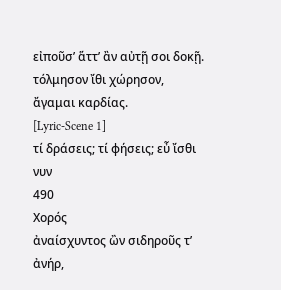εἰποῦσʼ ἅττʼ ἂν αὐτῇ σοι δοκῇ.
τόλμησον ἴθι χώρησον, ἄγαμαι καρδίας.
[Lyric-Scene 1]
τί δράσεις; τί φήσεις; εὖ ἴσθι νυν
490
Χορός
ἀναίσχυντος ὢν σιδηροῦς τʼ ἀνήρ,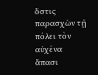ὅστις παρασχὼν τῇ πόλει τὸν αὐχένα
ἅπασι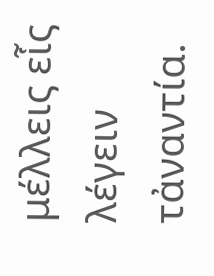μέλλεις εἷς λέγειν τἀναντία.